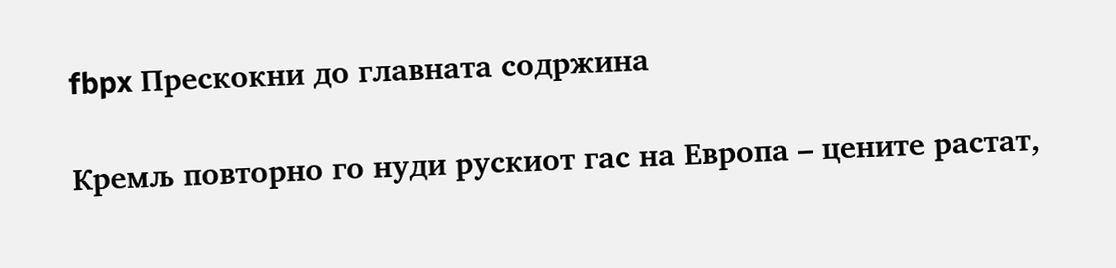fbpx Прескокни до главната содржина

Кремљ повторно го нуди рускиот гас на Европа – цените растат,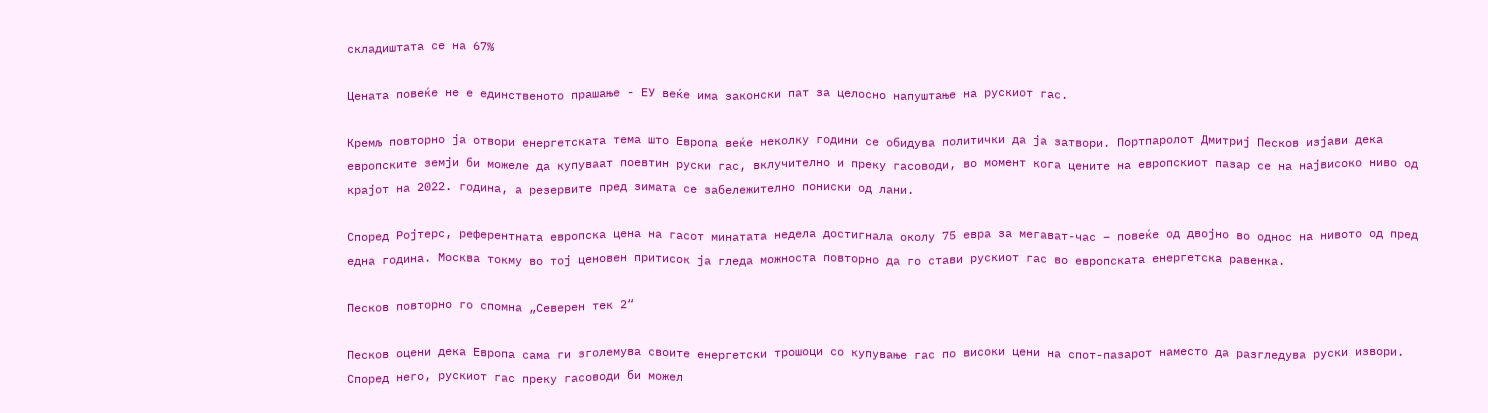складиштата се на 67%

Цената повеќе не е единственото прашање - ЕУ веќе има законски пат за целосно напуштање на рускиот гас.

Кремљ повторно ја отвори енергетската тема што Европа веќе неколку години се обидува политички да ја затвори. Портпаролот Дмитриј Песков изјави дека европските земји би можеле да купуваат поевтин руски гас, вклучително и преку гасоводи, во момент кога цените на европскиот пазар се на највисоко ниво од крајот на 2022. година, а резервите пред зимата се забележително пониски од лани.

Според Ројтерс, референтната европска цена на гасот минатата недела достигнала околу 75 евра за мегават-час – повеќе од двојно во однос на нивото од пред една година. Москва токму во тој ценовен притисок ја гледа можноста повторно да го стави рускиот гас во европската енергетска равенка.

Песков повторно го спомна „Северен тек 2“

Песков оцени дека Европа сама ги зголемува своите енергетски трошоци со купување гас по високи цени на спот-пазарот наместо да разгледува руски извори. Според него, рускиот гас преку гасоводи би можел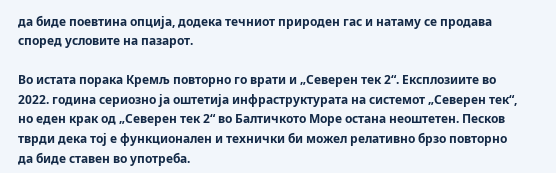да биде поевтина опција, додека течниот природен гас и натаму се продава според условите на пазарот.

Во истата порака Кремљ повторно го врати и „Северен тек 2“. Експлозиите во 2022. година сериозно ја оштетија инфраструктурата на системот „Северен тек“, но еден крак од „Северен тек 2“ во Балтичкото Море остана неоштетен. Песков тврди дека тој е функционален и технички би можел релативно брзо повторно да биде ставен во употреба.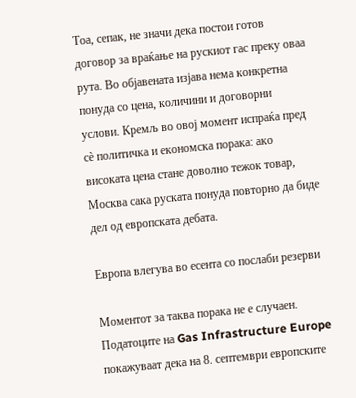Тоа, сепак, не значи дека постои готов договор за враќање на рускиот гас преку оваа рута. Во објавената изјава нема конкретна понуда со цена, количини и договорни услови. Кремљ во овој момент испраќа пред сè политичка и економска порака: ако високата цена стане доволно тежок товар, Москва сака руската понуда повторно да биде дел од европската дебата.

Европа влегува во есента со послаби резерви

Моментот за таква порака не е случаен. Податоците на Gas Infrastructure Europe покажуваат дека на 8. септември европските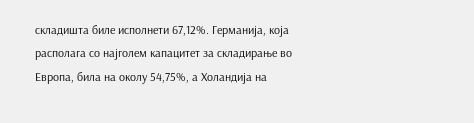складишта биле исполнети 67,12%. Германија, која располага со најголем капацитет за складирање во Европа, била на околу 54,75%, а Холандија на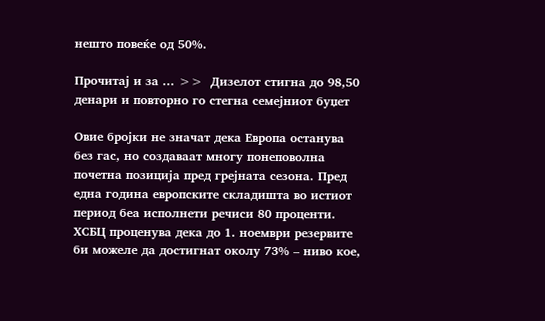нешто повеќе од 50%.

Прочитај и за ... >>  Дизелот стигна до 98,50 денари и повторно го стегна семејниот буџет

Овие бројки не значат дека Европа останува без гас, но создаваат многу понеповолна почетна позиција пред грејната сезона. Пред една година европските складишта во истиот период беа исполнети речиси 80 проценти. ХСБЦ проценува дека до 1. ноември резервите би можеле да достигнат околу 73% – ниво кое,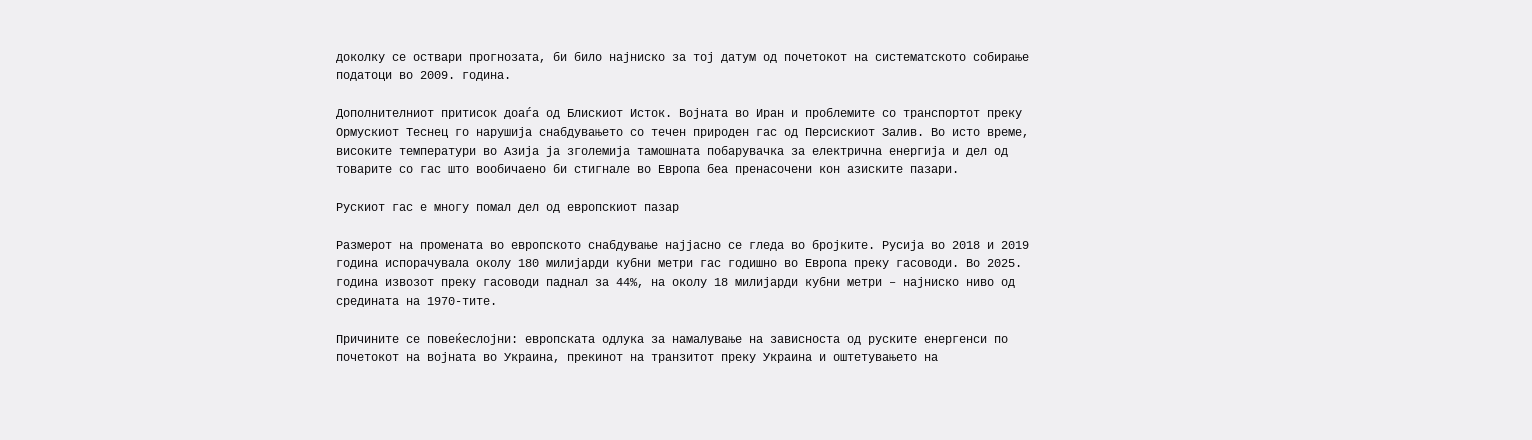доколку се оствари прогнозата, би било најниско за тој датум од почетокот на систематското собирање податоци во 2009. година.

Дополнителниот притисок доаѓа од Блискиот Исток. Војната во Иран и проблемите со транспортот преку Ормускиот Теснец го нарушија снабдувањето со течен природен гас од Персискиот Залив. Во исто време, високите температури во Азија ја зголемија тамошната побарувачка за електрична енергија и дел од товарите со гас што вообичаено би стигнале во Европа беа пренасочени кон азиските пазари.

Рускиот гас е многу помал дел од европскиот пазар

Размерот на промената во европското снабдување најјасно се гледа во бројките. Русија во 2018 и 2019 година испорачувала околу 180 милијарди кубни метри гас годишно во Европа преку гасоводи. Во 2025. година извозот преку гасоводи паднал за 44%, на околу 18 милијарди кубни метри – најниско ниво од средината на 1970-тите.

Причините се повеќеслојни: европската одлука за намалување на зависноста од руските енергенси по почетокот на војната во Украина, прекинот на транзитот преку Украина и оштетувањето на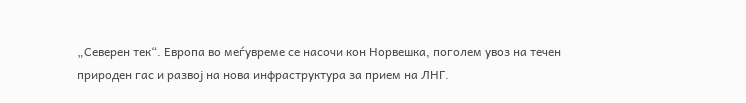„Северен тек“. Европа во меѓувреме се насочи кон Норвешка, поголем увоз на течен природен гас и развој на нова инфраструктура за прием на ЛНГ.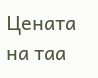Цената на таа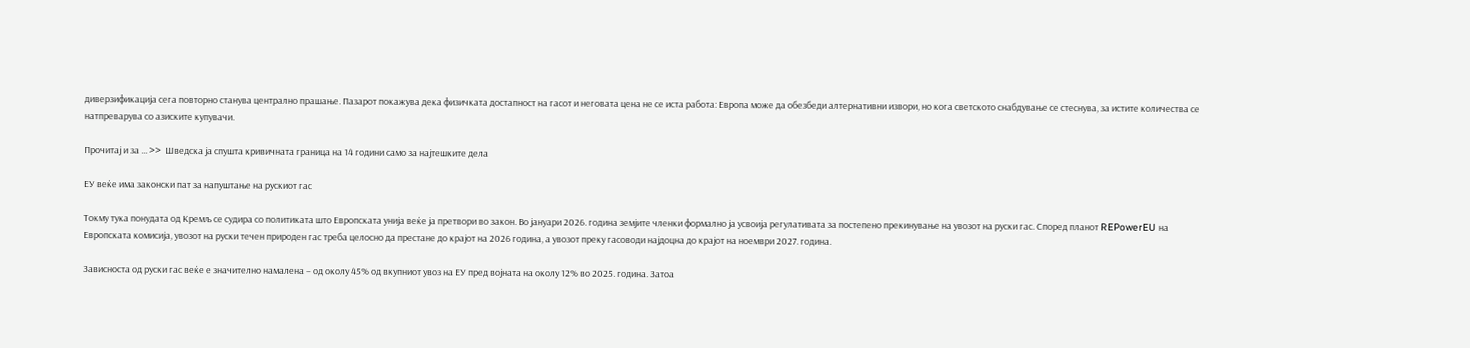диверзификација сега повторно станува централно прашање. Пазарот покажува дека физичката достапност на гасот и неговата цена не се иста работа: Европа може да обезбеди алтернативни извори, но кога светското снабдување се стеснува, за истите количества се натпреварува со азиските купувачи.

Прочитај и за ... >>  Шведска ја спушта кривичната граница на 14 години само за најтешките дела

ЕУ веќе има законски пат за напуштање на рускиот гас

Токму тука понудата од Кремљ се судира со политиката што Европската унија веќе ја претвори во закон. Во јануари 2026. година земјите членки формално ја усвоија регулативата за постепено прекинување на увозот на руски гас. Според планот REPowerEU на Европската комисија, увозот на руски течен природен гас треба целосно да престане до крајот на 2026 година, а увозот преку гасоводи најдоцна до крајот на ноември 2027. година.

Зависноста од руски гас веќе е значително намалена – од околу 45% од вкупниот увоз на ЕУ пред војната на околу 12% во 2025. година. Затоа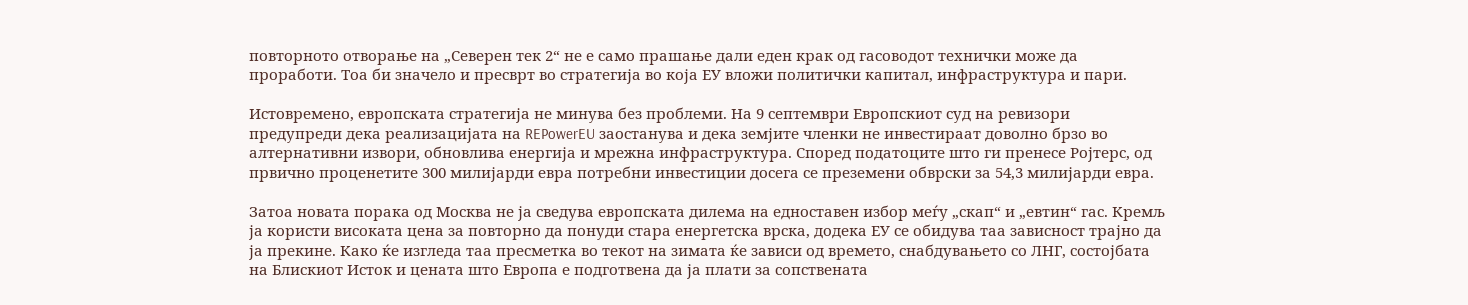повторното отворање на „Северен тек 2“ не е само прашање дали еден крак од гасоводот технички може да проработи. Тоа би значело и пресврт во стратегија во која ЕУ вложи политички капитал, инфраструктура и пари.

Истовремено, европската стратегија не минува без проблеми. На 9 септември Европскиот суд на ревизори предупреди дека реализацијата на REPowerEU заостанува и дека земјите членки не инвестираат доволно брзо во алтернативни извори, обновлива енергија и мрежна инфраструктура. Според податоците што ги пренесе Ројтерс, од првично проценетите 300 милијарди евра потребни инвестиции досега се преземени обврски за 54,3 милијарди евра.

Затоа новата порака од Москва не ја сведува европската дилема на едноставен избор меѓу „скап“ и „евтин“ гас. Кремљ ја користи високата цена за повторно да понуди стара енергетска врска, додека ЕУ се обидува таа зависност трајно да ја прекине. Како ќе изгледа таа пресметка во текот на зимата ќе зависи од времето, снабдувањето со ЛНГ, состојбата на Блискиот Исток и цената што Европа е подготвена да ја плати за сопствената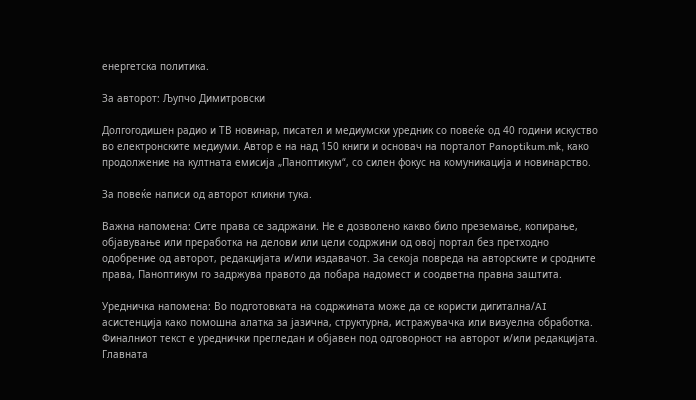енергетска политика.

За авторот: Љупчо Димитровски

Долгогодишен радио и ТВ новинар, писател и медиумски уредник со повеќе од 40 години искуство во електронските медиуми. Автор е на над 150 книги и основач на порталот Panoptikum.mk, како продолжение на култната емисија „Паноптикум“, со силен фокус на комуникација и новинарство.

За повеќе написи од авторот кликни тука.

Важна напомена: Сите права се задржани. Не е дозволено какво било преземање, копирање, објавување или преработка на делови или цели содржини од овој портал без претходно одобрение од авторот, редакцијата и/или издавачот. За секоја повреда на авторските и сродните права, Паноптикум го задржува правото да побара надомест и соодветна правна заштита.

Уредничка напомена: Во подготовката на содржината може да се користи дигитална/AI асистенција како помошна алатка за јазична, структурна, истражувачка или визуелна обработка. Финалниот текст е уреднички прегледан и објавен под одговорност на авторот и/или редакцијата. Главната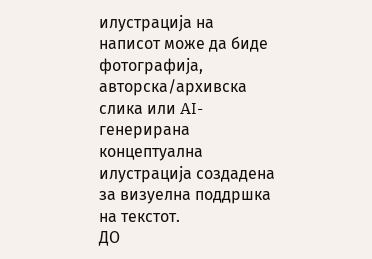илустрација на написот може да биде фотографија, авторска/архивска слика или AI-генерирана концептуална илустрација создадена за визуелна поддршка на текстот.
ДО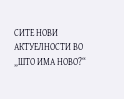СИТЕ НОВИ АКТУЕЛНОСТИ ВО „ШТО ИМА НОВО?“